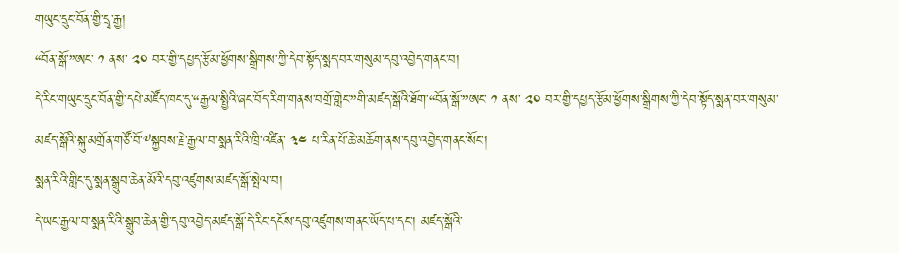གཡུང་དྲུང་བོན་གྱི་དྲྭ་རྒྱ།
“བོན་སྒོ་”ཨང་ ༡ ནས་ ༢༠ བར་གྱི་དཔྱད་རྩོམ་ཕྱོགས་སྒྲིགས་ཀྱི་དེབ་སྟོད་སྨད་བར་གསུམ་དབུ་འབྱེད་གནང་བ།
དེ་རིང་གཡུང་དྲུང་བོན་གྱི་དཔེ་མཛོད་ཁང་དུ་“རྒྱལ་སྤྱིའི་ཞང་བོད་རིག་གནས་བགྲོ་གླེང་”གི་མཛད་སྒོའི་ཐོག་“བོན་སྒོ་”ཨང་ ༡ ནས་ ༢༠ བར་གྱི་དཔྱད་རྩོམ་ཕྱོགས་སྒྲིགས་ཀྱི་དེབ་སྟོད་སྨན་བར་གསུམ་མཛད་སྒོའི་སྐུ་མགྲོན་གཙོ་བོ་༸སྐྱབས་རྗེ་རྒྱལ་བ་སྨན་རིའི་ཁྲི་འཛིན་ ༣༤ པ་རིན་པོ་ཆེ་མཆོག་ནས་དབུ་འབྱེད་གནང་སོང་།
སྨན་རིའི་གླིང་དུ་སྨན་སྒྲུབ་ཆེན་མོའི་དབུ་འཛུགས་མཛད་སྒོ་སྤེལ་བ།
དེ་ཡང་རྒྱལ་བ་སྨན་རིའི་སྒྲུབ་ཆེན་གྱི་དབུ་འབྱེད་མཛད་སྒོ་དེ་རིང་དངོས་དབུ་འཛུགས་གནང་ཡོད་པ་དང་། མཛད་སྒོའི་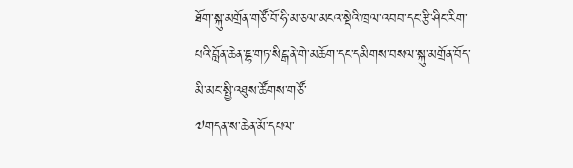ཐོག་སྐུ་མགྲོན་གཙོ་བོ་ཧི་མ་ཅལ་མངའ་སྡེའི་ཁྲལ་འབབ་དང་རྩི་ཤིང་རིག་པའི་བློན་ཆེན་ཇྷ་གཏ་སིངྒ་ནེ་གེ་མཆོག་དང་དམིགས་བསལ་སྐུ་མགྲོན་བོད་མི་མང་སྤྱི་འཐུས་ཚོགས་གཙོ་
༧གདན་ས་ཆེན་མོ་དཔལ་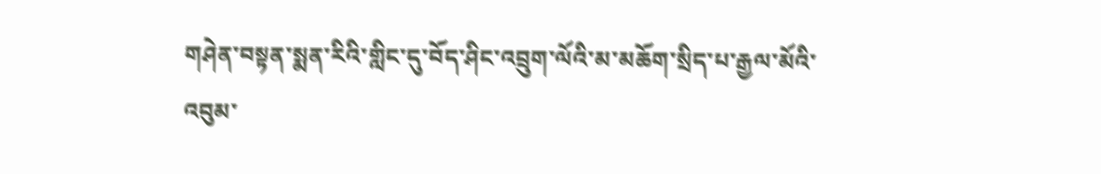གཤེན་བསྟན་སྨན་རིའི་གླིང་དུ་བོད་ཤིང་འབྲུག་ལོའི་མ་མཆོག་སྲིད་པ་རྒྱལ་མོའི་འབུམ་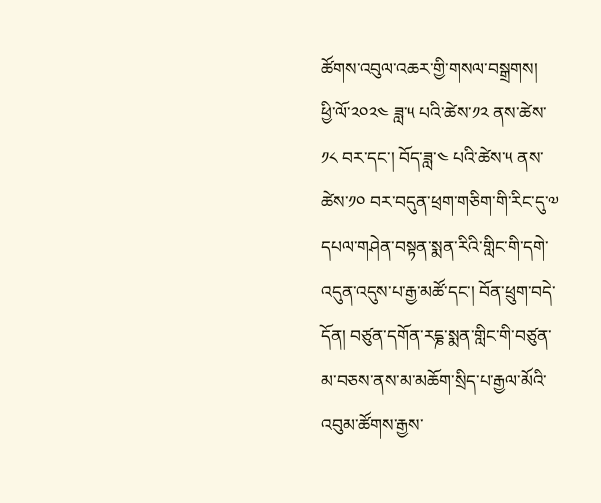ཚོགས་འབུལ་འཆར་གྱི་གསལ་བསྒྲགས།
ཕྱི་ལོ་༢༠༢༤ ཟླ་༥ པའི་ཚེས་༡༢ ནས་ཚེས་༡༨ བར་དང་། བོད་ཟླ་༤ པའི་ཚེས་༥ ནས་ཚེས་༡༠ བར་བདུན་ཕྲག་གཅིག་གི་རིང་དུ་༧ དཔལ་གཤེན་བསྟན་སྨན་རིའི་གླིང་གི་དགེ་འདུན་འདུས་པ་རྒྱ་མཚོ་དང་། བོན་ཕྲུག་བདེ་དོན། བཙུན་དགོན་རདྞ་སྨན་གླིང་གི་བཙུན་མ་བཅས་ནས་མ་མཆོག་སྲིད་པ་རྒྱལ་མོའི་འབུམ་ཚོགས་རྒྱས་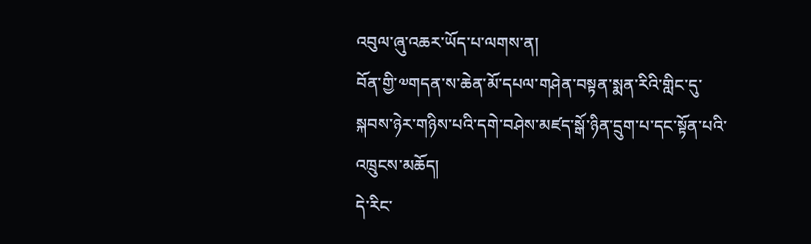འབུལ་ཞུ་འཆར་ཡོད་པ་ལགས་ན།
བོན་གྱི་༧གདན་ས་ཆེན་མོ་དཔལ་གཤེན་བསྟན་སྨན་རིའི་གླིང་དུ་སྐབས་ཉེར་གཉིས་པའི་དགེ་བཤེས་མཛད་སྒོ་ཉིན་དྲུག་པ་དང་སྟོན་པའི་འཁྲུངས་མཆོད།
དེ་རིང་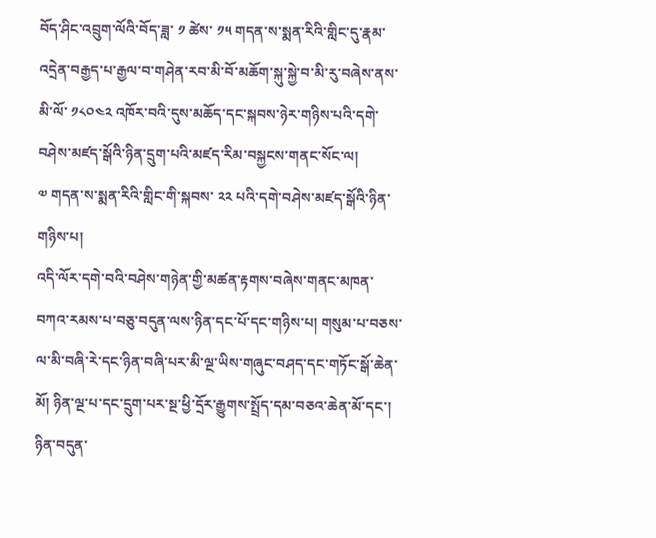བོད་ཤིང་འབྲུག་ལོའི་བོད་ཟླ་ ༡ ཚེས་ ༡༥ གདན་ས་སྨན་རིའི་གླིང་དུ་རྣམ་འདྲེན་བརྒྱད་པ་རྒྱལ་བ་གཤེན་རབ་མི་བོ་མཆོག་སྐུ་སྐྱེ་བ་མི་རུ་བཞེས་ནས་མི་ལོ་ ༡༨༠༤༢ འཁོར་བའི་དུས་མཆོད་དང་སྐབས་ཉེར་གཉིས་པའི་དགེ་བཤེས་མཛད་སྒོའི་ཉིན་དྲུག་པའི་མཛད་རིམ་བསྐྱངས་གནང་སོང་ལ།
༧ གདན་ས་སྨན་རིའི་གླིང་གི་སྐབས་ ༢༢ པའི་དགེ་བཤེས་མཛད་སྒོའི་ཉིན་གཉིས་པ།
འདི་ལོར་དགེ་བའི་བཤེས་གཉེན་གྱི་མཚན་རྟགས་བཞེས་གནང་མཁན་བཀའ་རམས་པ་བཅུ་བདུན་ལས་ཉིན་དང་པོ་དང་གཉིས་པ། གསུམ་པ་བཅས་ལ་མི་བཞི་རེ་དང་ཉིན་བཞི་པར་མི་ལྔ་ཡིས་གཞུང་བཤད་དང་གཏོང་སྒོ་ཆེན་མོ། ཉིན་ལྔ་པ་དང་དྲུག་པར་སྔ་ཕྱི་དྲོར་རྒྱུགས་སྤྲོད་དམ་བཅའ་ཆེན་མོ་དང་། ཉིན་བདུན་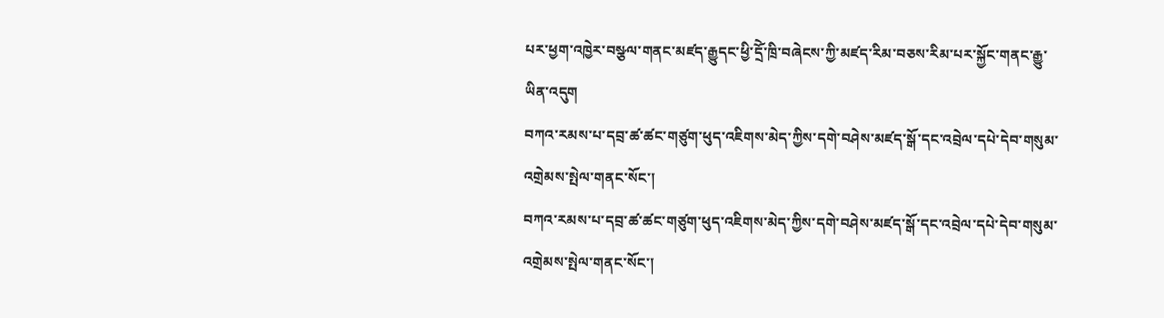པར་ཕྱག་འཁྱེར་བསྩལ་གནང་མཛད་རྒྱུདང་ཕྱི་དྲོེ་ཁྲི་བཞེངས་ཀྱི་མཛད་རིམ་བཅས་རིམ་པར་སྐྱོང་གནང་རྒྱུ་ཡིན་འདུག
བཀའ་རམས་པ་དབྲ་ཚ་ཚང་གཙུག་ཕུད་འཇིགས་མེད་ཀྱིས་དགེ་བཤེས་མཛད་སྒོ་དང་འབྲེལ་དཔེ་དེབ་གསུམ་འགྲེམས་སྤེལ་གནང་སོང་།
བཀའ་རམས་པ་དབྲ་ཚ་ཚང་གཙུག་ཕུད་འཇིགས་མེད་ཀྱིས་དགེ་བཤེས་མཛད་སྒོ་དང་འབྲེལ་དཔེ་དེབ་གསུམ་འགྲེམས་སྤེལ་གནང་སོང་།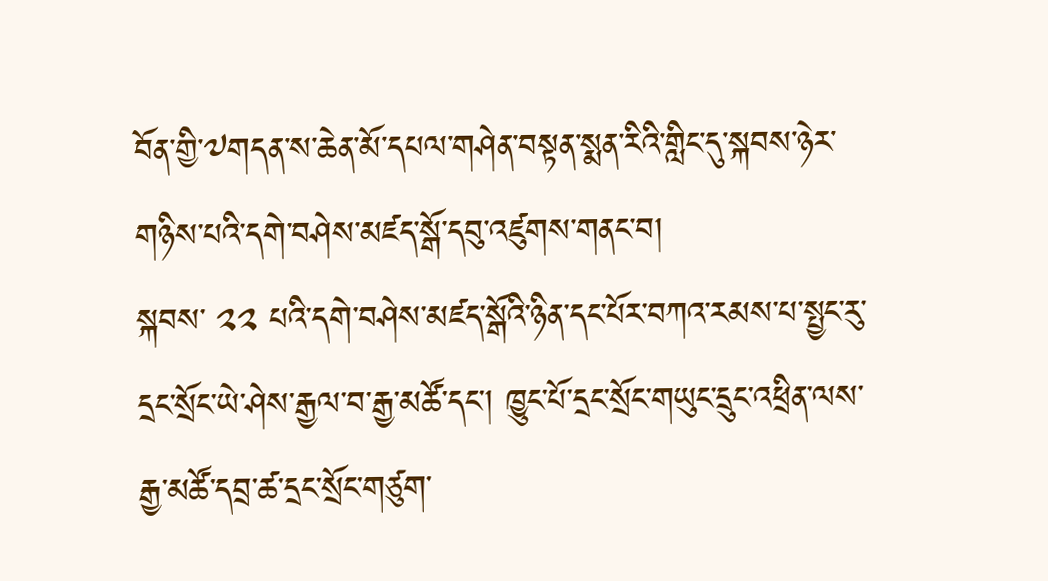བོན་གྱི་༧གདན་ས་ཆེན་མོ་དཔལ་གཤེན་བསྟན་སྨན་རིའི་གླིང་དུ་སྐབས་ཉེར་གཉིས་པའི་དགེ་བཤེས་མཛད་སྒོ་དབུ་འཛུགས་གནང་བ།
སྐབས་ ༢༢ པའི་དགེ་བཤེས་མཛད་སྒོའི་ཉིན་དང་པོར་བཀའ་རམས་པ་སྤྱང་རུ་དྲང་སྲོང་ཡེ་ཤེས་རྒྱལ་བ་རྒྱ་མཚོ་དང་། ཁྱུང་པོ་དྲང་སྲོང་གཡུང་དྲུང་འཕྲིན་ལས་རྒྱ་མཚོ་དབྲ་ཚ་དྲང་སྲོང་གཙུག་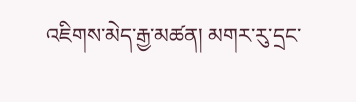འཇིགས་མེད་རྒྱ་མཚན། མགར་རུ་དྲང་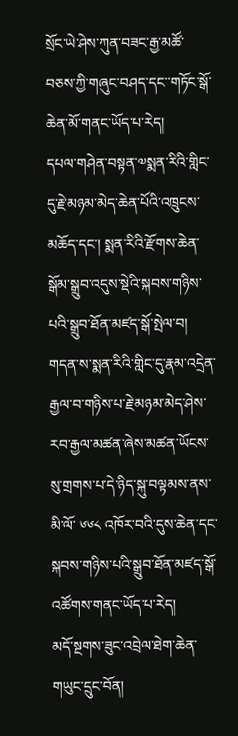སྲོང་ཡེ་ཤེས་ཀུན་བཟང་རྒྱ་མཚོ་བཅས་ཀྱི་གཞུང་བཤད་དང་་གཏོང་སྒོ་ཆེན་མོ་གནང་ཡོད་པ་རེད།
དཔལ་གཤེན་བསྟན་༧སྨན་རིའི་གླིང་དུ་རྗེ་མཉམ་མེད་ཆེན་པོའི་འཁྲུངས་མཆོད་དང་། སྨན་རིའི་རྫོགས་ཆེན་སྒོམ་སྒྲུབ་འདུས་སྡེའི་སྐབས་གཉིས་པའི་སྒྲུབ་ཐོན་མཛད་སྒོ་སྤེལ་བ།
གདན་ས་སྨན་རིའི་གླིང་དུ་རྣམ་འདྲེན་རྒྱལ་བ་གཉིས་པ་རྗེ་མཉམ་མེད་ཤེས་རབ་རྒྱལ་མཚན་ཞེས་མཚན་ཡོངས་སུ་གྲགས་པ་དེ་ཉིད་སྐུ་བལྟམས་ནས་མི་ལོ་ ༦༦༨ འཁོར་བའི་དུས་ཆེན་དང་སྐབས་གཉིས་པའི་སྒྲུབ་ཐོན་མཛད་སྒོ་འཚོགས་གནང་ཡོད་པ་རེད།
མདོ་སྔགས་ཟུང་འབྲེལ་ཐེག་ཆེན་གཡུང་དྲུང་བོན།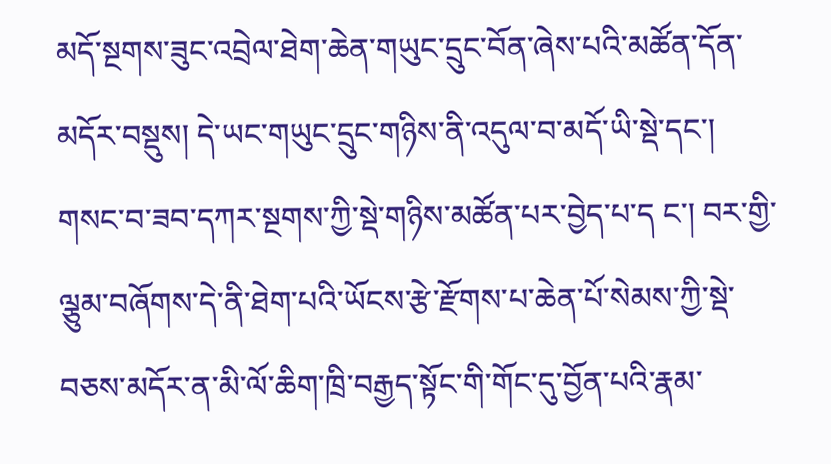མདོ་སྔགས་ཟུང་འབྲེལ་ཐེག་ཆེན་གཡུང་དྲུང་བོན་ཞེས་པའི་མཚོན་དོན་མདོར་བསྡུས། དེ་ཡང་གཡུང་དྲུང་གཉིས་ནི་འདུལ་བ་མདོ་ཡི་སྡེ་དང་། གསང་བ་ཟབ་དཀར་སྔགས་ཀྱི་སྡེ་གཉིས་མཚོན་པར་བྱེད་པ་ད ང་། བར་གྱི་ལྕུམ་བཞོགས་དེ་ནི་ཐེག་པའི་ཡོངས་རྩེ་རྫོགས་པ་ཆེན་པོ་སེམས་ཀྱི་སྡེ་བཅས་མདོར་ན་མི་ལོ་ཆིག་ཁྲི་བརྒྱད་སྟོང་གི་གོང་དུ་བྱོན་པའི་རྣམ་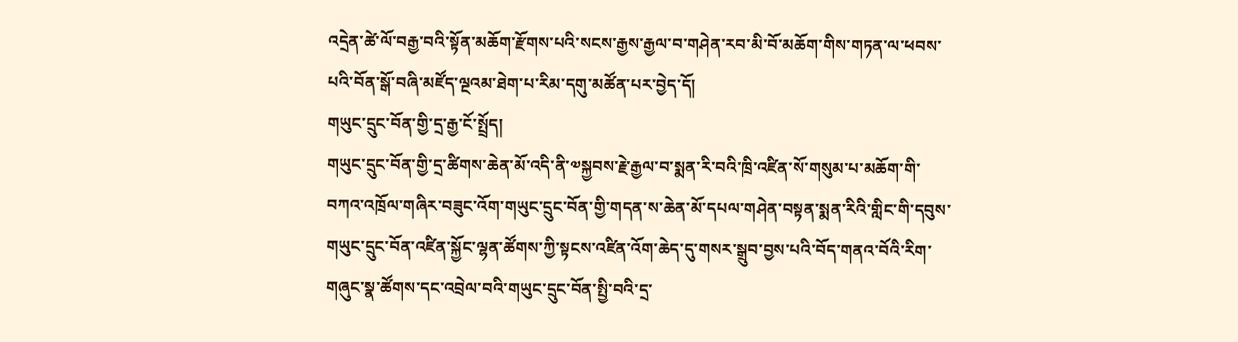འདྲེན་ཚེ་ལོ་བརྒྱ་བའི་སྟོན་མཆོག་རྫོགས་པའི་སངས་རྒྱས་རྒྱལ་བ་གཤེན་རབ་མི་བོ་མཆོག་གིས་གཏན་ལ་ཕབས་པའི་བོན་སྒོ་བཞི་མཛོད་ལྔའམ་ཐེག་པ་རིམ་དགུ་མཚོན་པར་བྱེད་དོ།
གཡུང་དྲུང་བོན་གྱི་དྲ་རྒྱ་ངོ་སྤྲོད།
གཡུང་དྲུང་བོན་གྱི་དྲ་ཚིགས་ཆེན་མོ་འདི་ནི་༧སྐྱབས་རྗེ་རྒྱལ་བ་སྨན་རི་བའི་ཁྲི་འཛིན་སོ་གསུམ་པ་མཆོག་གི་བཀའ་འཁྲོལ་གཞིར་བཟུང་འོག་གཡུང་དྲུང་བོན་གྱི་གདན་ས་ཆེན་མོ་དཔལ་གཤེན་བསྟན་སྨན་རིའི་གླིང་གི་དབུས་གཡུང་དྲུང་བོན་འཛིན་སྐྱོང་ལྷན་ཚོགས་ཀྱི་སྟངས་འཛིན་འོག་ཆེད་དུ་གསར་སྒྲུབ་བྱས་པའི་བོད་གནའ་བོའི་རིག་གཞུང་སྣ་ཚོགས་དང་འབྲེལ་བའི་གཡུང་དྲུང་བོན་སྤྱི་བའི་དྲ་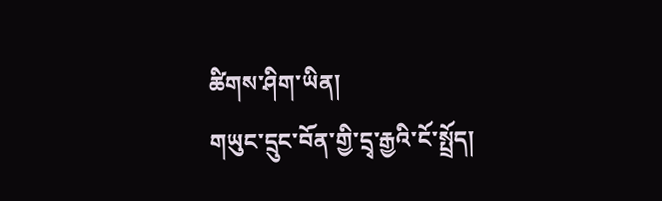ཚིགས་ཤིག་ཡིན།
གཡུང་དྲུང་བོན་གྱི་དྲྭ་རྒྱའི་ངོ་སྤྲོད།